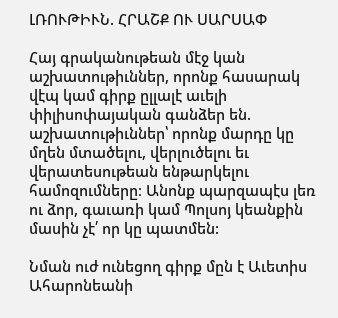ԼՌՈՒԹԻՒՆ. ՀՐԱՇՔ ՈՒ ՍԱՐՍԱՓ

Հայ գրականութեան մէջ կան աշխատութիւններ, որոնք հասարակ վէպ կամ գիրք ըլլալէ աւելի փիլիսոփայական գանձեր են. աշխատութիւններ՝ որոնք մարդը կը մղեն մտածելու, վերլուծելու եւ վերատեսութեան ենթարկելու համոզումները։ Անոնք պարզապէս լեռ ու ձոր, գաւառի կամ Պոլսոյ կեանքին մասին չէ՛ որ կը պատմեն:

Նման ուժ ունեցող գիրք մըն է Աւետիս Ահարոնեանի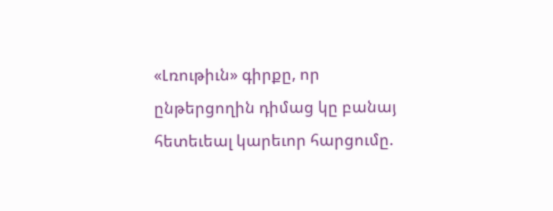«Լռութիւն» գիրքը, որ ընթերցողին դիմաց կը բանայ հետեւեալ կարեւոր հարցումը.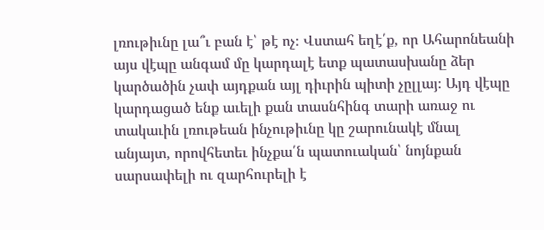լռութիւնը լա՞ւ բան է՝ թէ ոչ։ Վստահ եղէ՛ք, որ Ահարոնեանի այս վէպը անգամ մը կարդալէ ետք պատասխանը ձեր կարծածին չափ այդքան այլ դիւրին պիտի չըլլայ։ Այդ վէպը կարդացած ենք աւելի քան տասնհինգ տարի առաջ ու տակաւին լռութեան ինչութիւնը կը շարունակէ մնալ անյայտ, որովհետեւ ինչքա՛ն պատուական՝ նոյնքան սարսափելի ու զարհուրելի է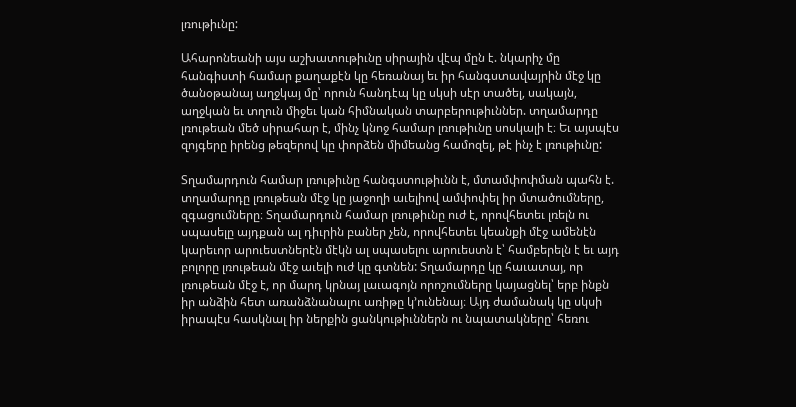լռութիւնը:

Ահարոնեանի այս աշխատութիւնը սիրային վէպ մըն է. նկարիչ մը հանգիստի համար քաղաքէն կը հեռանայ եւ իր հանգստավայրին մէջ կը ծանօթանայ աղջկայ մը՝ որուն հանդէպ կը սկսի սէր տածել, սակայն, աղջկան եւ տղուն միջեւ կան հիմնական տարբերութիւններ. տղամարդը լռութեան մեծ սիրահար է, մինչ կնոջ համար լռութիւնը սոսկալի է։ Եւ այսպէս զոյգերը իրենց թեզերով կը փորձեն միմեանց համոզել, թէ ինչ է լռութիւնը:

Տղամարդուն համար լռութիւնը հանգստութիւնն է, մտամփոփման պահն է. տղամարդը լռութեան մէջ կը յաջողի աւելիով ամփոփել իր մտածումները, զգացումները։ Տղամարդուն համար լռութիւնը ուժ է, որովհետեւ լռելն ու սպասելը այդքան ալ դիւրին բաներ չեն, որովհետեւ կեանքի մէջ ամենէն կարեւոր արուեստներէն մէկն ալ սպասելու արուեստն է՝ համբերելն է եւ այդ բոլորը լռութեան մէջ աւելի ուժ կը գտնեն: Տղամարդը կը հաւատայ, որ լռութեան մէջ է, որ մարդ կրնայ լաւագոյն որոշումները կայացնել՝ երբ ինքն իր անձին հետ առանձնանալու առիթը կ՚ունենայ։ Այդ ժամանակ կը սկսի իրապէս հասկնալ իր ներքին ցանկութիւններն ու նպատակները՝ հեռու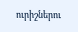ուրիշներու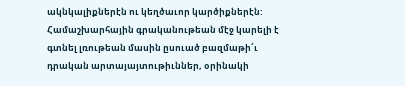ակնկալիքներէն ու կեղծաւոր կարծիքներէն: Համաշխարհային գրականութեան մէջ կարելի է գտնել լռութեան մասին ըսուած բազմաթի՜ւ դրական արտայայտութիւններ, օրինակի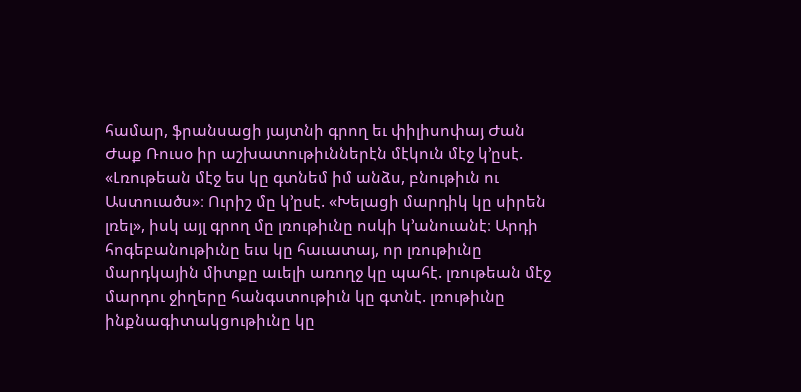համար, ֆրանսացի յայտնի գրող եւ փիլիսոփայ Ժան Ժաք Ռուսօ իր աշխատութիւններէն մէկուն մէջ կ՚ըսէ. «Լռութեան մէջ ես կը գտնեմ իմ անձս, բնութիւն ու Աստուածս»։ Ուրիշ մը կ՚ըսէ. «Խելացի մարդիկ կը սիրեն լռել», իսկ այլ գրող մը լռութիւնը ոսկի կ՚անուանէ։ Արդի հոգեբանութիւնը եւս կը հաւատայ, որ լռութիւնը մարդկային միտքը աւելի առողջ կը պահէ. լռութեան մէջ մարդու ջիղերը հանգստութիւն կը գտնէ. լռութիւնը ինքնագիտակցութիւնը կը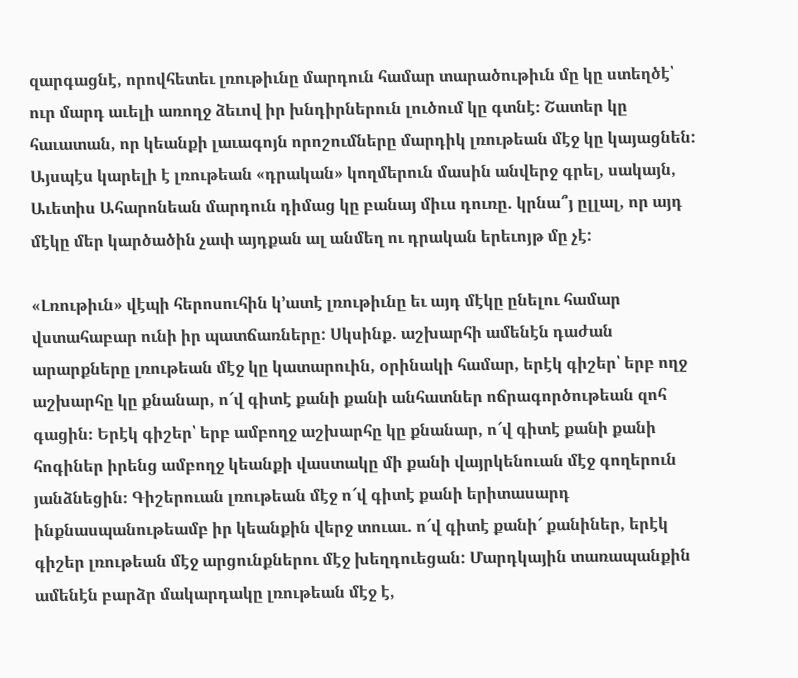զարգացնէ, որովհետեւ լռութիւնը մարդուն համար տարածութիւն մը կը ստեղծէ՝ ուր մարդ աւելի առողջ ձեւով իր խնդիրներուն լուծում կը գտնէ։ Շատեր կը հաւատան, որ կեանքի լաւագոյն որոշումները մարդիկ լռութեան մէջ կը կայացնեն: Այսպէս կարելի է լռութեան «դրական» կողմերուն մասին անվերջ գրել, սակայն, Աւետիս Ահարոնեան մարդուն դիմաց կը բանայ միւս դուռը. կրնա՞յ ըլլալ, որ այդ մէկը մեր կարծածին չափ այդքան ալ անմեղ ու դրական երեւոյթ մը չէ:

«Լռութիւն» վէպի հերոսուհին կ՚ատէ լռութիւնը եւ այդ մէկը ընելու համար վստահաբար ունի իր պատճառները: Սկսինք. աշխարհի ամենէն դաժան արարքները լռութեան մէջ կը կատարուին, օրինակի համար, երէկ գիշեր՝ երբ ողջ աշխարհը կը քնանար, ո՜վ գիտէ քանի քանի անհատներ ոճրագործութեան զոհ գացին։ Երէկ գիշեր՝ երբ ամբողջ աշխարհը կը քնանար, ո՜վ գիտէ քանի քանի հոգիներ իրենց ամբողջ կեանքի վաստակը մի քանի վայրկենուան մէջ գողերուն յանձնեցին։ Գիշերուան լռութեան մէջ ո՜վ գիտէ քանի երիտասարդ ինքնասպանութեամբ իր կեանքին վերջ տուաւ. ո՜վ գիտէ քանի՜ քանիներ, երէկ գիշեր լռութեան մէջ արցունքներու մէջ խեղդուեցան: Մարդկային տառապանքին ամենէն բարձր մակարդակը լռութեան մէջ է,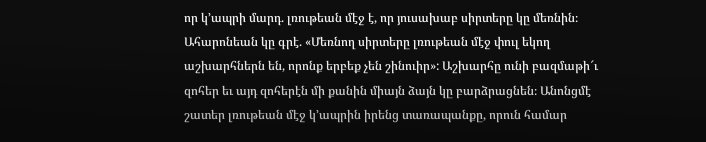որ կ՚ապրի մարդ. լռութեան մէջ է, որ յուսախաբ սիրտերը կը մեռնին։ Ահարոնեան կը գրէ. «Մեռնող սիրտերը լռութեան մէջ փուլ եկող աշխարհներն են, որոնք երբեք չեն շինուիր»: Աշխարհը ունի բազմաթի՜ւ զոհեր եւ այդ զոհերէն մի քանին միայն ձայն կը բարձրացնեն։ Անոնցմէ շատեր լռութեան մէջ կ՚ապրին իրենց տառապանքը, որուն համար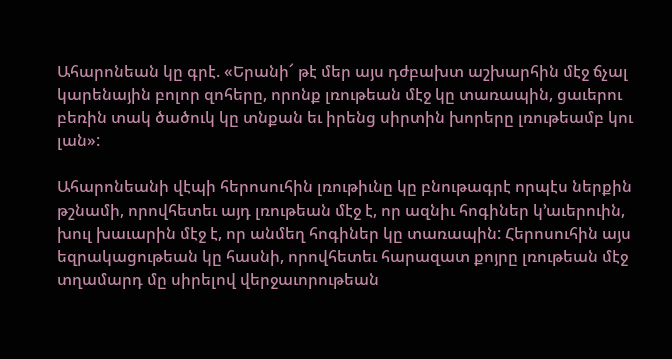Ահարոնեան կը գրէ. «Երանի՜ թէ մեր այս դժբախտ աշխարհին մէջ ճչալ կարենային բոլոր զոհերը, որոնք լռութեան մէջ կը տառապին, ցաւերու բեռին տակ ծածուկ կը տնքան եւ իրենց սիրտին խորերը լռութեամբ կու լան»:

Ահարոնեանի վէպի հերոսուհին լռութիւնը կը բնութագրէ որպէս ներքին թշնամի, որովհետեւ այդ լռութեան մէջ է, որ ազնիւ հոգիներ կ՚աւերուին, խուլ խաւարին մէջ է, որ անմեղ հոգիներ կը տառապին: Հերոսուհին այս եզրակացութեան կը հասնի, որովհետեւ հարազատ քոյրը լռութեան մէջ տղամարդ մը սիրելով վերջաւորութեան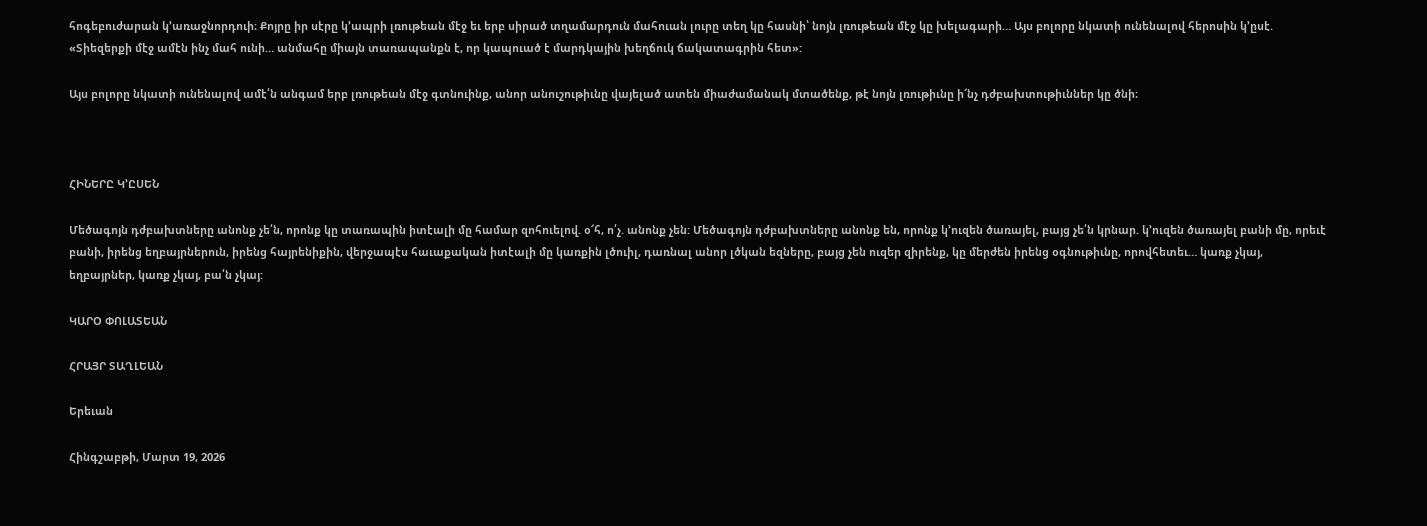հոգեբուժարան կ՚առաջնորդուի։ Քոյրը իր սէրը կ՚ապրի լռութեան մէջ եւ երբ սիրած տղամարդուն մահուան լուրը տեղ կը հասնի՝ նոյն լռութեան մէջ կը խելագարի… Այս բոլորը նկատի ունենալով հերոսին կ՚ըսէ. «Տիեզերքի մէջ ամէն ինչ մահ ունի… անմահը միայն տառապանքն է, որ կապուած է մարդկային խեղճուկ ճակատագրին հետ»:

Այս բոլորը նկատի ունենալով ամէ՛ն անգամ երբ լռութեան մէջ գտնուինք, անոր անուշութիւնը վայելած ատեն միաժամանակ մտածենք, թէ նոյն լռութիւնը ի՜նչ դժբախտութիւններ կը ծնի։



ՀԻՆԵՐԸ Կ՚ԸՍԵՆ

Մեծագոյն դժբախտները անոնք չե՛ն, որոնք կը տառապին իտէալի մը համար զոհուելով. օ՜հ, ո՛չ. անոնք չեն: Մեծագոյն դժբախտները անոնք են, որոնք կ՚ուզեն ծառայել, բայց չե՛ն կրնար. կ՚ուզեն ծառայել բանի մը, որեւէ բանի, իրենց եղբայրներուն, իրենց հայրենիքին, վերջապէս հաւաքական իտէալի մը կառքին լծուիլ, դառնալ անոր լծկան եզները, բայց չեն ուզեր զիրենք, կը մերժեն իրենց օգնութիւնը, որովհետեւ… կառք չկայ, եղբայրներ, կառք չկայ, բա՛ն չկայ:

ԿԱՐՕ ՓՈԼԱՏԵԱՆ

ՀՐԱՅՐ ՏԱՂԼԵԱՆ

Երեւան

Հինգշաբթի, Մարտ 19, 2026